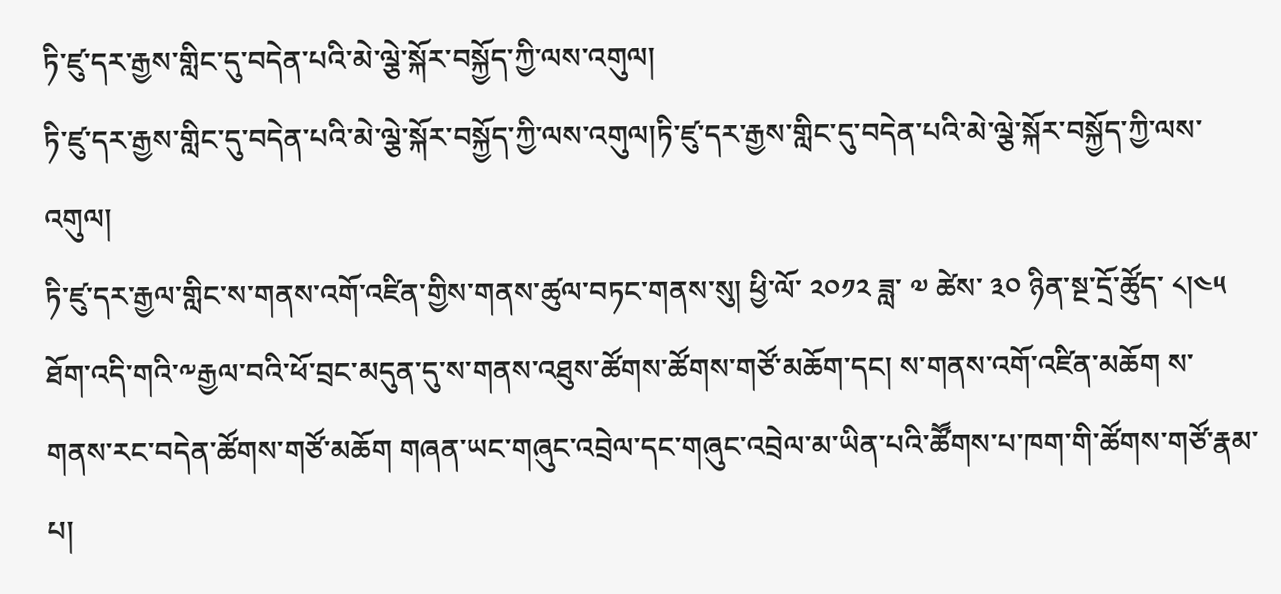ཏི་ཛུ་དར་རྒྱས་གླིང་དུ་བདེན་པའི་མེ་ལྕེ་སྐོར་བསྐྱོད་ཀྱི་ལས་འགུལ།
ཏི་ཛུ་དར་རྒྱས་གླིང་དུ་བདེན་པའི་མེ་ལྕེ་སྐོར་བསྐྱོད་ཀྱི་ལས་འགུལ།ཏི་ཛུ་དར་རྒྱས་གླིང་དུ་བདེན་པའི་མེ་ལྕེ་སྐོར་བསྐྱོད་ཀྱི་ལས་འགུལ།
ཏི་ཛུ་དར་རྒྱལ་གླིང་ས་གནས་འགོ་འཛིན་གྱིས་གནས་ཚུལ་བཏང་གནས་སུ། ཕྱི་ལོ་ ༢༠༡༢ ཟླ་ ༧ ཚེས་ ༣༠ ཉིན་སྔ་དྲོ་ཚོུད་ ༨།༤༥ ཐོག་འདི་གའི་༸རྒྱལ་བའི་ཕོ་བྲང་མདུན་དུ་ས་གནས་འཐུས་ཚོགས་ཚོགས་གཙོ་མཆོག་དང། ས་གནས་འགོ་འཛིན་མཆོག ས་གནས་རང་བདེན་ཚོགས་གཙོ་མཆོག གཞན་ཡང་གཞུང་འབྲེལ་དང་གཞུང་འབྲེལ་མ་ཡིན་པའི་ཚཽགས་པ་ཁག་གི་ཚོགས་གཙོ་རྣམ་པ།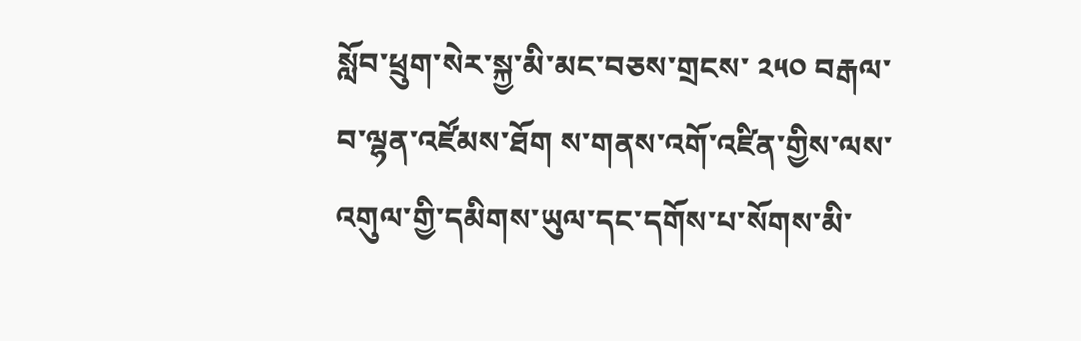སློབ་ཕྲུག་སེར་སྐྱ་མི་མང་བཅས་གྲངས་ ༢༥༠ བརྒལ་བ་ལྷན་འཛོམས་ཐོག ས་གནས་འགོ་འཛིན་གྱིས་ལས་འགུལ་གྱི་དམིགས་ཡུལ་དང་དགོས་པ་སོགས་མི་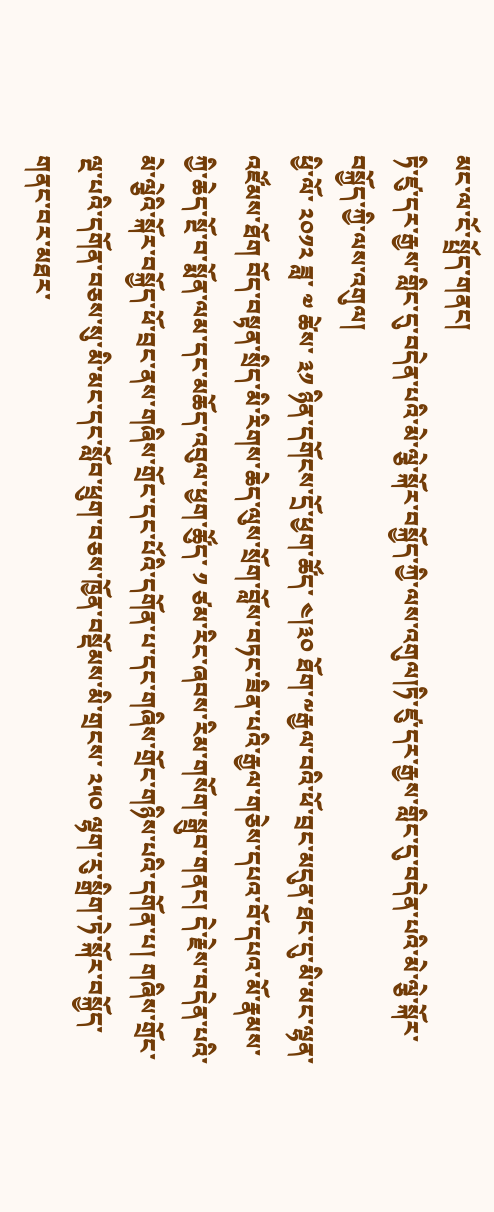མང་ལ་ངོ་སྤྲོད་གནང།
ཏི་ཛུ་དར་རྒྱས་གླིང་དུ་བདེན་པའི་མེ་ལྕེ་སྐོར་བསྐྱོད་ཀྱི་ལས་འགུལ།ཏི་ཛུ་དར་རྒྱས་གླིང་དུ་བདེན་པའི་མེ་ལྕེ་སྐོར་བསྐྱོད་ཀྱི་ལས་འགུལ།
ཕྱི་ལོ་ ༢༠༡༢ ཟླ་ ༧ ཚེས་ ༣༡ ཉིན་དགོངས་དྲོ་ཕྱག་ཚོད་ ༤།༣༠ ཐོག་༸རྒྱལ་བའི་ཕོ་བྲང་མདུན་ཐང་དུ་མི་མང་ལྷན་འཛོམས་ཐོག བོད་བསྟན་སྲིད་མི་རིགས་ཆེད་ལུས་སྲོག་བློས་བཏང་ཟིན་པའི་རྒྱལ་གཅེས་དཔའ་བོ་དཔའ་མོ་རྣམས་ཀྱི་ཆེད་སྔོ་བ་སྨོན་ལམ་དང་མཆོད་འབུལ་ཕྱག་ཚོུད་ ༡ ཙམ་རིང་ཞབས་རིམ་གསོག་སྒྲུབ་གནང། དེ་རྗེས་བདེན་པའི་མེ་ལྕེའི་སྐོར་བསྐྱོད་ཕོ་བྲང་ནས་གཞིས་གྲོང་དང་པོའི་དགོན་པ་དང་གཞིས་གྲོང་གཉིས་པའི་དགོན་པ། གཞིས་གྲོང་ལྔ་པའི་དགོན་བཅས་སུ་མི་མང་དང་སློབ་ཕྲུག་བཅས་ཁྱོན་བསྡོམས་མི་གྲངས་ ༢༥༠ ལྷག་རུ་སྒྲིག་ཏེ་སྐོར་བསྐྱོད་གནང་བར་མཐར་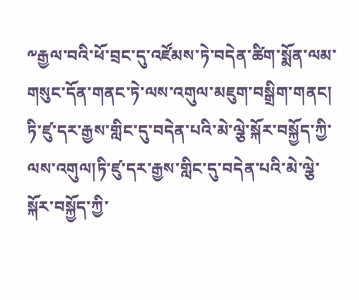༸རྒྱལ་བའི་ཕོ་བྲང་དུ་འཛོམས་ཏེ་བདེན་ཚིག་སྨོན་ལམ་གསུང་དོན་གནང་ཏེ་ལས་འགུལ་མཇུག་བསྒྲིག་གནང།
ཏི་ཛུ་དར་རྒྱས་གླིང་དུ་བདེན་པའི་མེ་ལྕེ་སྐོར་བསྐྱོད་ཀྱི་ལས་འགུལ།ཏི་ཛུ་དར་རྒྱས་གླིང་དུ་བདེན་པའི་མེ་ལྕེ་སྐོར་བསྐྱོད་ཀྱི་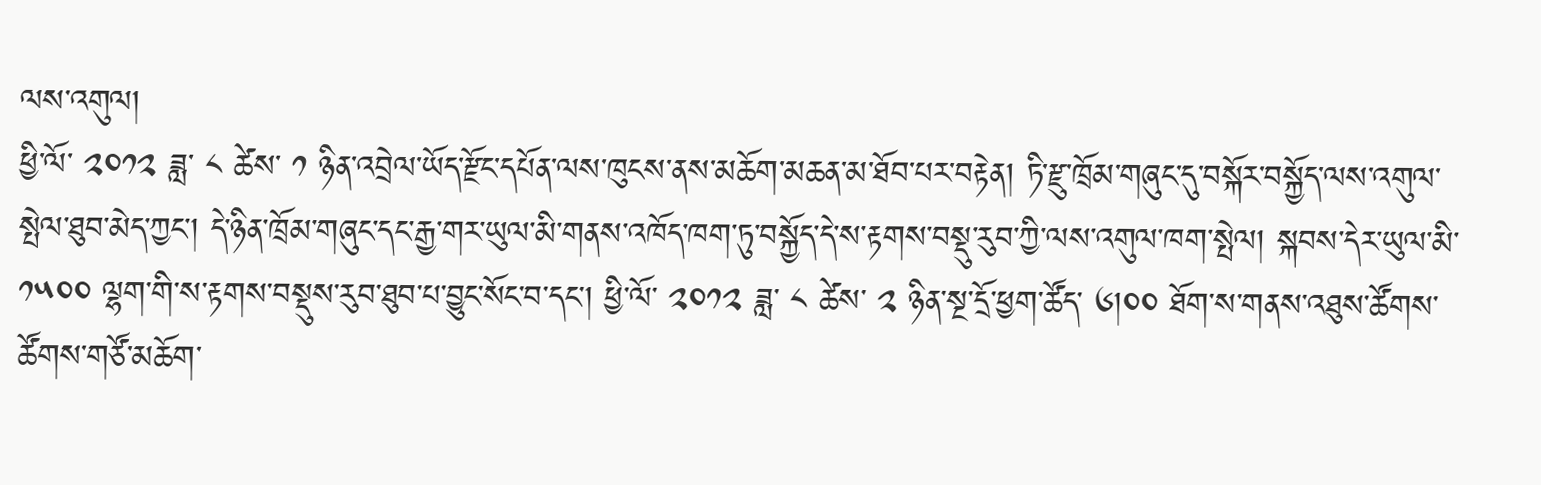ལས་འགུལ།
ཕྱི་ལོ་ ༢༠༡༢ ཟླ་ ༨ ཚེས་ ༡ ཉིན་འབྲེལ་ཡོད་རྫོང་དཔོན་ལས་ཁུངས་ནས་མཆོག་མཆན་མ་ཐོབ་པར་བརྟེན། ཏི་རྫུ་ཁྲོམ་གཞུང་དུ་བསྐོར་བསྐྱོད་ལས་འགུལ་སྤེལ་ཐུབ་མེད་ཀྱང་། དེ་ཉིན་ཁྲོམ་གཞུང་དང་རྒྱ་གར་ཡུལ་མི་གནས་འཁོད་ཁག་ཏུ་བསྐྱོད་དེ་ས་རྟགས་བསྡུ་རུབ་ཀྱི་ལས་འགུལ་ཁག་སྤེལ། སྐབས་དེར་ཡུལ་མི་ ༡༥༠༠ ལྷག་གི་ས་རྟགས་བསྡུས་རུབ་ཐུབ་པ་བྱུང་སོང་བ་དང་། ཕྱི་ལོ་ ༢༠༡༢ ཟླ་ ༨ ཚེས་ ༢ ཉིན་སྔ་དྲོ་ཕྱག་ཚོད་ ༦།༠༠ ཐོག་ས་གནས་འཐུས་ཚོགས་ཚོགས་གཙོ་མཆོག་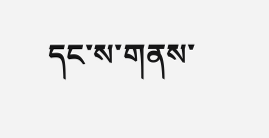དང་ས་གནས་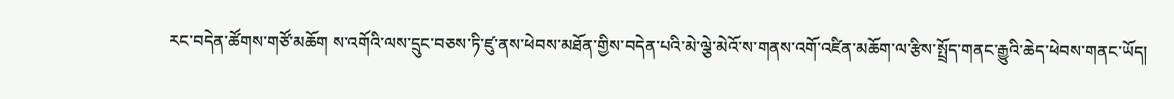རང་བདེན་ཚོགས་གཙོ་མཆོག ས་འགོའི་ལས་དྲུང་བཅས་ཏི་ཛུ་ནས་ཕེབས་མཐོན་གྱིས་བདེན་པའི་མེ་ལྕེ་མེའོ་ས་གནས་འགོ་འཛིན་མཆོག་ལ་རྩིས་སྤྲོད་གནང་རྒྱུའི་ཆེད་ཕེབས་གནང་ཡོད།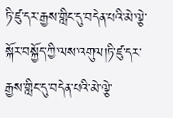ཏི་ཛུ་དར་རྒྱས་གླིང་དུ་བདེན་པའི་མེ་ལྕེ་སྐོར་བསྐྱོད་ཀྱི་ལས་འགུལ།ཏི་ཛུ་དར་རྒྱས་གླིང་དུ་བདེན་པའི་མེ་ལྕེ་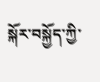སྐོར་བསྐྱོད་ཀྱི་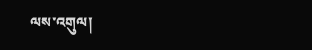ལས་འགུལ།